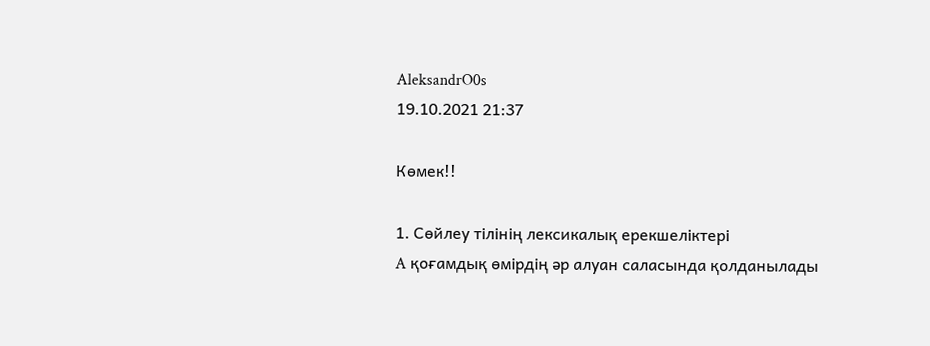AleksandrO0s
19.10.2021 21:37

Көмек!!

1. Сөйлеу тiлiнiң лексикалық ерекшелiктерi
A қоғамдық өмiрдiң әр алуан саласында қолданылады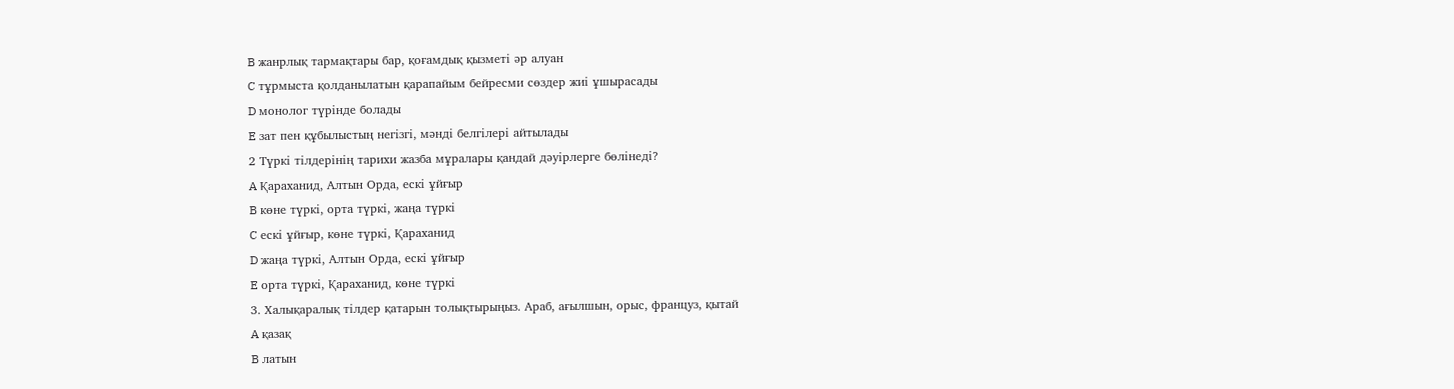B жанрлық тармақтары бар, қоғамдық қызметі әр алуан
C тұрмыста қолданылатын қарапайым бейресми сөздер жиi ұшырасады
D монолог түрінде болады
E зат пен құбылыстың негізгі, мәнді белгілері айтылады
2 Түркі тілдерінің тарихи жазба мұралары қандай дәуірлерге бөлінеді?
A Қараханид, Алтын Орда, ескі ұйғыр
B көне түркі, орта түркі, жаңа түркі
C ескі ұйғыр, көне түркі, Қараханид
D жаңа түркі, Алтын Орда, ескі ұйғыр
E орта түркі, Қараханид, көне түркі
3. Халықаралық тілдер қатарын толықтырыңыз. Араб, ағылшын, орыс, француз, қытай
A қазақ
B латын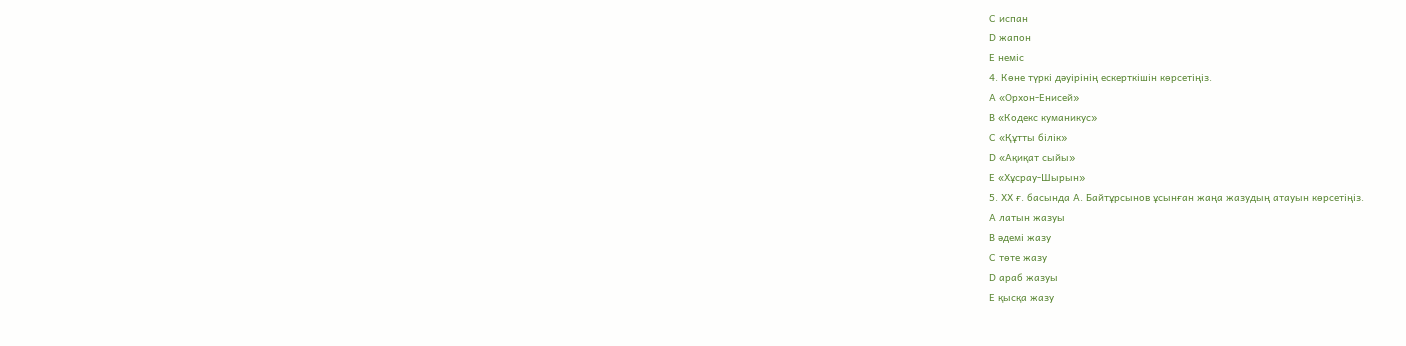C испан
D жапон
E неміс
4. Көне түркі дәуірінің ескерткішін көрсетіңіз.
A «Орхон-Енисей»
B «Кодекс куманикус»
C «Құтты білік»
D «Ақиқат сыйы»
E «Хұсрау-Шырын»
5. ХХ ғ. басында А. Байтұрсынов ұсынған жаңа жазудың атауын көрсетіңіз.
A латын жазуы
B әдемі жазу
C төте жазу
D араб жазуы
E қысқа жазу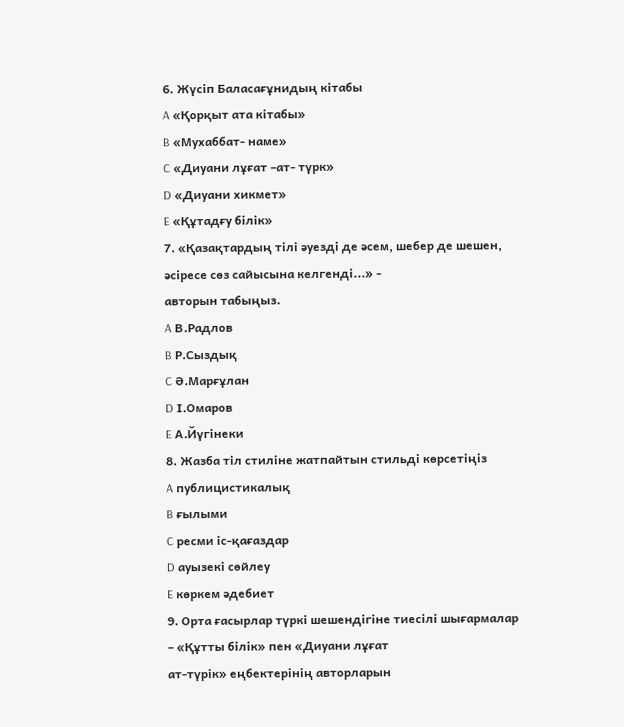6. Жүсіп Баласағұнидың кітабы
A «Қорқыт ата кітабы»
B «Мухаббат- наме»
C «Диуани лұғат –ат- түрк»
D «Диуани хикмет»
E «Құтадғу білік»
7. «Қазақтардың тілі әуезді де әсем, шебер де шешен, әсіресе сөз сайысына келгенді...» -
авторын табыңыз.
A В.Радлов
B Р.Сыздық
C Ә.Марғұлан
D І.Омаров
E А.Йүгінеки
8. Жазба тіл стиліне жатпайтын стильді көрсетіңіз
A публицистикалық
B ғылыми
C ресми іс-қағаздар
D ауызекі сөйлеу
E көркем әдебиет
9. Орта ғасырлар түркі шешендігіне тиесілі шығармалар – «Құтты білік» пен «Диуани лұғат
ат-түрік» еңбектерінің авторларын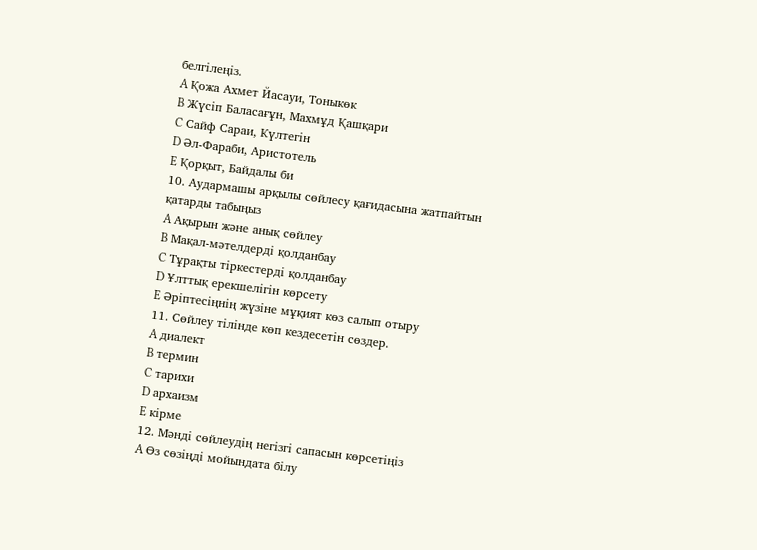белгілеңіз.
A Қожа Ахмет Йасауи, Тоныкөк
B Жүсіп Баласағұн, Махмұд Қашқари
C Сайф Сараи, Күлтегін
D Әл-Фараби, Аристотель
E Қорқыт, Байдалы би
10. Аудармашы арқылы сөйлесу қағидасына жатпайтын қатарды табыңыз
A Ақырын және анық сөйлеу
B Мақал-мәтелдерді қолданбау
C Тұрақты тіркестерді қолданбау
D Ұлттық ерекшелігін көрсету
E Әріптесіңнің жүзіне мұқият көз салып отыру
11. Сөйлеу тілінде көп кездесетін сөздер.
A диалект
B термин
C тарихи
D архаизм
E кірме
12. Мәнді сөйлеудің негізгі сапасын көрсетіңіз
A Өз сөзіңді мойындата білу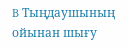B Тыңдаушының ойынан шығу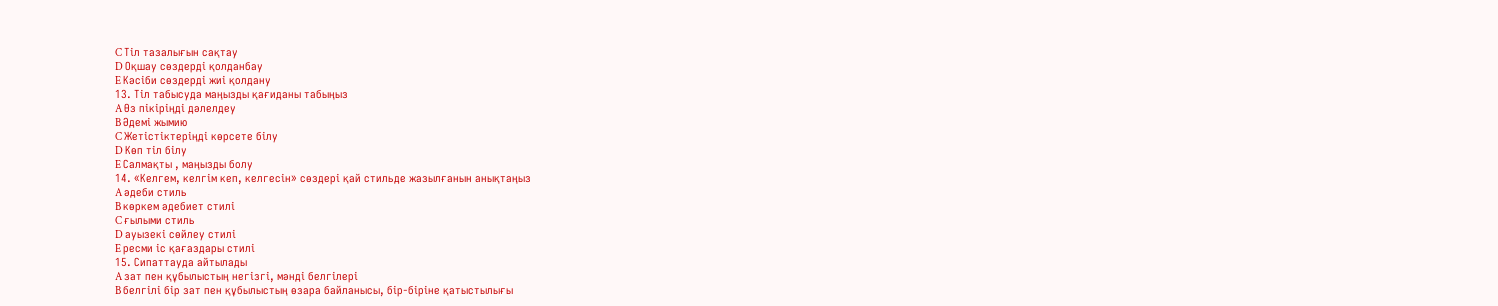C Тіл тазалығын сақтау
D Оқшау сөздерді қолданбау
E Кәсіби сөздерді жиі қолдану
13. Тіл табысуда маңызды қағиданы табыңыз
A Өз пікіріңді дәлелдеу
B Әдемі жымию
C Жетістіктеріңді көрсете білу
D Көп тіл білу
E Салмақты , маңызды болу
14. «Келгем, келгім кеп, келгесін» сөздері қай стильде жазылғанын анықтаңыз
A әдеби стиль
B көркем әдебиет стилі
C ғылыми стиль
D ауызекі сөйлеу стилі
E ресми іс қағаздары стилі
15. Сипаттауда айтылады
A зат пен құбылыстың негізгі, мәнді белгілері
B белгілі бір зат пен құбылыстың өзара байланысы, бір-біріне қатыстылығы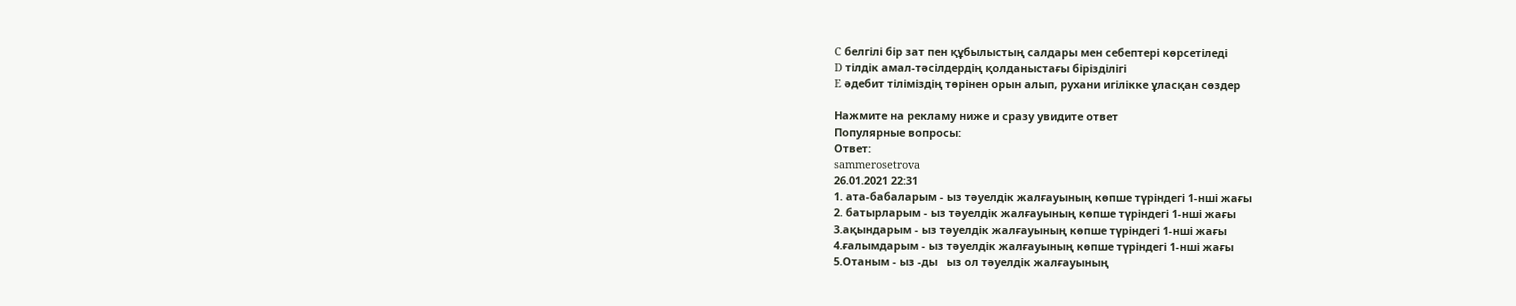C белгілі бір зат пен құбылыстың салдары мен себептері көрсетіледі
D тілдік амал-тәсілдердің қолданыстағы бірізділігі
E әдебит тіліміздің төрінен орын алып, рухани игілікке ұласқан сөздер

Нажмите на рекламу ниже и сразу увидите ответ
Популярные вопросы:
Ответ:
sammerosetrova
26.01.2021 22:31
1. ата-бабаларым - ыз тәуелдік жалғауының көпше түріндегі 1-нші жағы
2. батырларым - ыз тәуелдік жалғауының көпше түріндегі 1-нші жағы
3.ақындарым - ыз тәуелдік жалғауының көпше түріндегі 1-нші жағы
4.ғалымдарым - ыз тәуелдік жалғауының көпше түріндегі 1-нші жағы
5.Отаным - ыз -ды   ыз ол тәуелдік жалғауының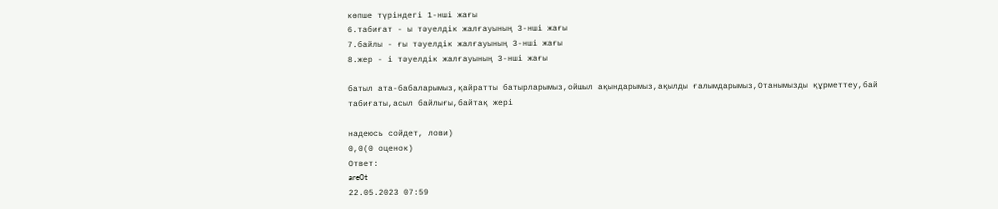көпше түріндегі 1-нші жағы
6.табиғат - ы тәуелдік жалғауының 3-нші жағы
7.байлы - ғы тәуелдік жалғауының 3-нші жағы
8.жер - і тәуелдік жалғауының 3-нші жағы

батыл ата-бабаларымыз,қайратты батырларымыз,ойшыл ақындарымыз,ақылды ғалымдарымыз,Отанымызды құрметтеу,бай табиғаты,асыл байлығы,байтақ жері

надеюсь сойдет, лови)
0,0(0 оценок)
Ответ:
are0t
22.05.2023 07:59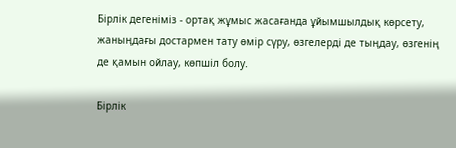Бірлік дегеніміз - ортақ жұмыс жасағанда ұйымшылдық көрсету, жаныңдағы достармен тату өмір сүру, өзгелерді де тыңдау, өзгенің де қамын ойлау, көпшіл болу.

Бірлік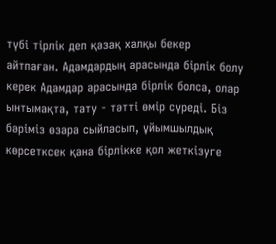түбі тірлік деп қазақ халқы бекер айтпаған. Адамдардың арасында бірлік болу керек Адамдар арасында бірлік болса, олар ынтымақта, тату - тәтті өмір сүреді. Біз бәріміз өзара сыйласып, ұйымшылдық көрсетксек қана бірлікке қол жеткізуге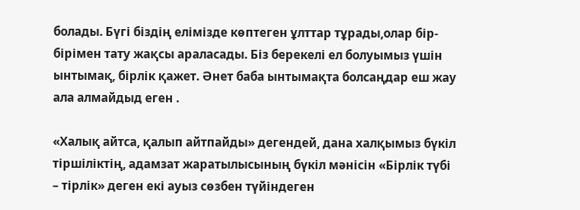болады. Бүгі біздің елімізде көптеген ұлттар тұрады,олар бір-бірімен тату жақсы араласады. Біз берекелі ел болуымыз үшін ынтымақ, бірлік қажет. Әнет баба ынтымақта болсаңдар еш жау ала алмайдыд еген .

«Халық айтса, қалып айтпайды» дегендей, дана халқымыз бүкіл тіршіліктің, адамзат жаратылысының бүкіл мәнісін «Бірлік түбі – тірлік» деген екі ауыз сөзбен түйіндеген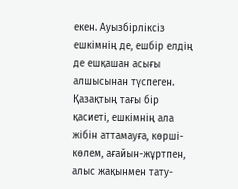екен. Ауызбірліксіз ешкімнің де, ешбір елдің де ешқашан асығы алшысынан түспеген. Қазақтың тағы бір қасиеті, ешкімнің ала жібін аттамауға, көрші-көлем, ағайын-жұртпен, алыс жақынмен тату-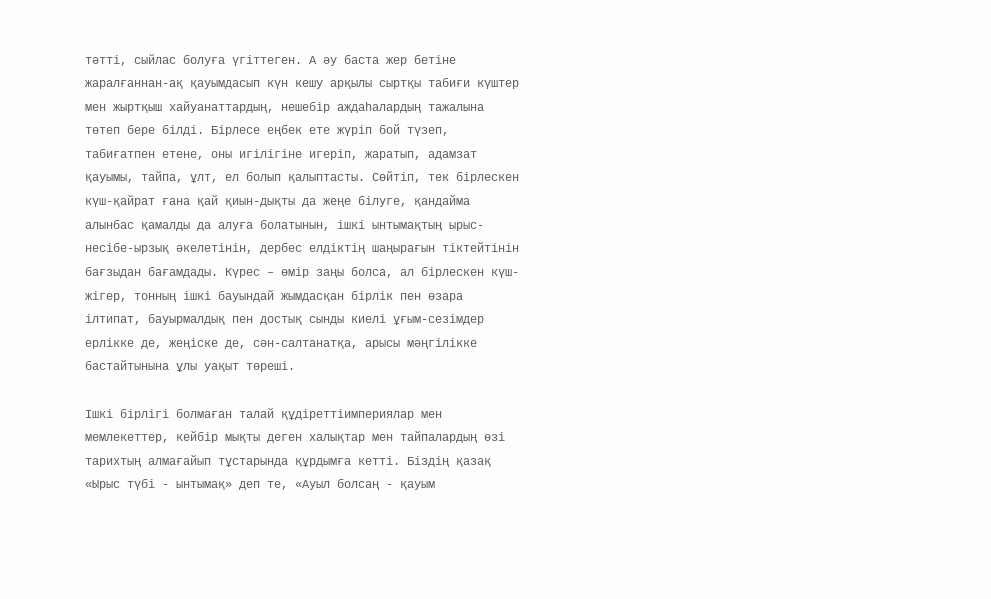тәтті, сыйлас болуға үгіттеген. А әу баста жер бетіне жаралғаннан-ақ қауымдасып күн кешу арқылы сыртқы табиғи күштер мен жыртқыш хайуанаттардың, нешебір аждаһалардың тажалына төтеп бере білді. Бірлесе еңбек ете жүріп бой түзеп, табиғатпен етене, оны игілігіне игеріп, жаратып, адамзат қауымы, тайпа, ұлт, ел болып қалыптасты. Сөйтіп, тек бірлескен күш-қайрат ғана қай қиын-дықты да жеңе білуге, қандайма алынбас қамалды да алуға болатынын, ішкі ынтымақтың ырыс-несібе-ырзық әкелетінін, дербес елдіктің шаңырағын тіктейтінін бағзыдан бағамдады. Күрес – өмір заңы болса, ал бірлескен күш-жігер, тонның ішкі бауындай жымдасқан бірлік пен өзара ілтипат, бауырмалдық пен достық сынды киелі ұғым-сезімдер ерлікке де, жеңіске де, сән-салтанатқа, арысы мәңгілікке бастайтынына ұлы уақыт төреші.

Ішкі бірлігі болмаған талай құдіреттіимпериялар мен мемлекеттер, кейбір мықты деген халықтар мен тайпалардың өзі тарихтың алмағайып тұстарында құрдымға кетті. Біздің қазақ «Ырыс түбі - ынтымақ» деп те, «Ауыл болсаң - қауым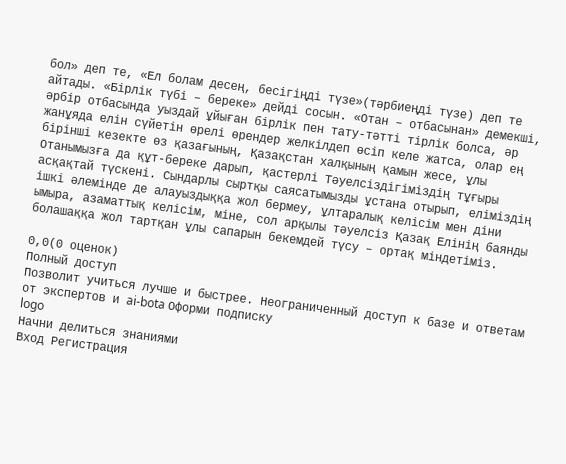бол» деп те, «Ел болам десең, бесігіңді түзе»(тәрбиеңді түзе) деп те айтады. «Бірлік түбі – береке» дейді сосын. «Отан – отбасынан» демекші, әрбір отбасында уыздай ұйыған бірлік пен тату-тәтті тірлік болса, әр жанұяда елін сүйетін өрелі өрендер желкілдеп өсіп келе жатса, олар ең бірінші кезекте өз қазағының, Қазақстан халқының қамын жесе, ұлы Отанымызға да құт-береке дарып, қастерлі Тәуелсіздігіміздің тұғыры асқақтай түскені. Сындарлы сыртқы саясатымызды ұстана отырып, еліміздің ішкі әлемінде де алауыздыққа жол бермеу, ұлтаралық келісім мен діни ымыра, азаматтық келісім, міне, сол арқылы тәуелсіз Қазақ Елінің баянды болашаққа жол тартқан ұлы сапарын бекемдей түсу – ортақ міндетіміз.

0,0(0 оценок)
Полный доступ
Позволит учиться лучше и быстрее. Неограниченный доступ к базе и ответам от экспертов и ai-bota Оформи подписку
logo
Начни делиться знаниями
Вход Регистрация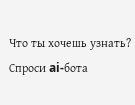Что ты хочешь узнать?
Спроси ai-бота